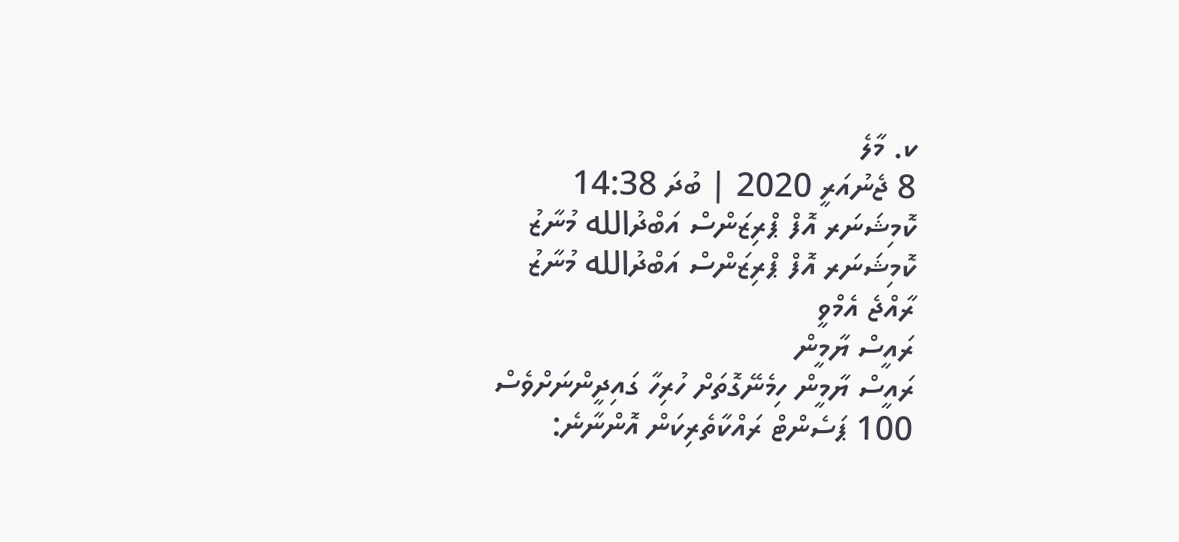ކ. މާލެ
8 ޖެނުއަރީ 2020 | ބުދަ 14:38
ކޮމިޝަނަރ އޮފް ޕްރިޒަންސް އަބްދުالله މުނާޒު
ކޮމިޝަނަރ އޮފް ޕްރިޒަންސް އަބްދުالله މުނާޒު
ރާއްޖެ އެމްވީ
ރައީސް ޔާމީން
ރައީސް ޔާމީން ހިމެނޭގޮތަށް ހުރިހާ ގައިދީންނަށްވެސް 100 ޕަސެންޓް ރައްކާތެރިކަން އޮންނާނެ: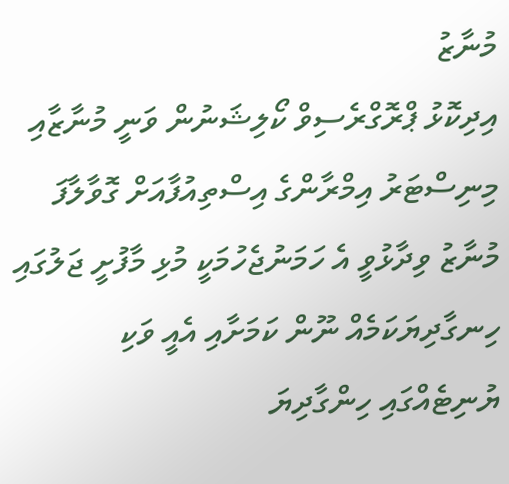މުނާޒު
އިދިކޮޅު ޕްރޮގްރެސިވް ކޯލިޝަނުން ވަނީ މުނާޒާއި މިނިސްޓަރު އިމްރާންގެ އިސްތިއުފާއަށް ގޮވާލާފަ
މުނާޒު ވިދާޅުވީ އެ ހަމަނުޖެހުމަކީ މުޅި މާފުށީ ޖަލުގައި ހިނގާދިޔަކަމެއް ނޫން ކަމަށާއި އެއީ ވަކި ޔުނިޓެއްގައި ހިންގާދިޔަ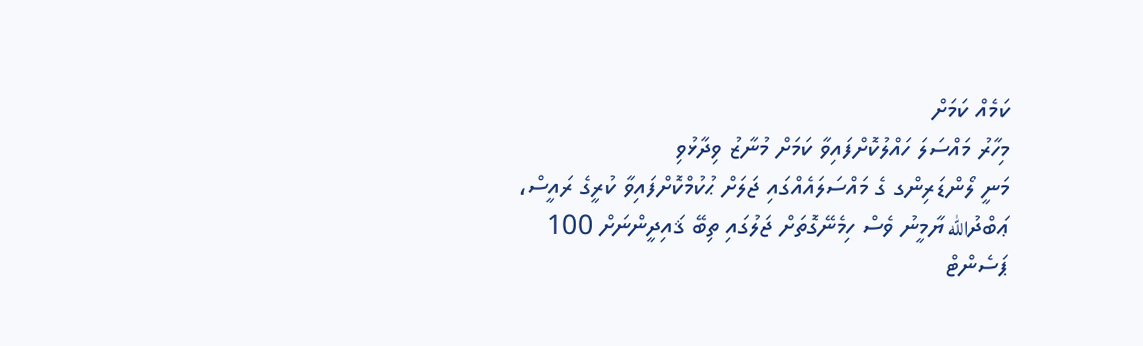ކަމެއް ކަމަށް
މިހާރު މައްސަލަ ހައްލުކޮށްފައިވާ ކަމަށް މުނާޒު ވިދާޅުވި
މަނީ ލޯންޑަރިންގ ގެ މައްސަލައެއްގައި ޖަލަށް ޙުކުމްކޮށްފައިވާ ކުރީގެ ރައީސް، ޢަބްދުالله ޔާމީނު ވެސް ހިމެނޭގޮތަށް ޖަލުގައި ތިބޭ ޤައިދީންނަށް 100 ޕަސެންޓް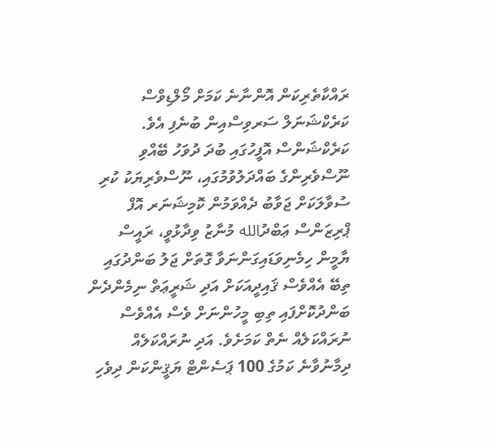ރައްކާތެރިކަން އޮންނާނެ ކަމަށް މޯލްޑިވްސް ކަރެކްޝަނަލް ސަރވިސްއިން ބުނެފި އެވެ.
ކަރެކްޝަންސް އޮފީހުގައި ބުދަ ދުވަހު ބޭއްވި ނޫސްވެރިންގެ ބައްދަލުވުމުގައި، ނޫސްވެރިޔަކު ކުރި ސުވާލަކަށް ޖަވާބު ދެއްވަމުން ކޮމިޝަނަރ އޮފް ޕްރިޒަންސް ޢަބްދުالله މުނާޒު ވިދާޅުވީ، ރައީސް ޔާމީން ހިމެނިވަޑައިގަންނަވާ ގޮތަށް ޖަލު ބަންދުގައި ތިބޭ އެއްވެސް ޤައިދީއަކަށް އަދި ޝަރީޢަތް ނިމެންދެން ބަންދުކޮށްފައި ތިބި މީހުންނަށް ވެސް އެއްވެސް ނުރައްކަލެއް ނެތް ކަމަށެވެ. އަދި ނުރައްކަލެއް ދިމާނުވާނެ ކަމުގެ 100 ޕަސެންޓް ޔަޤީންކަން ދިވެހި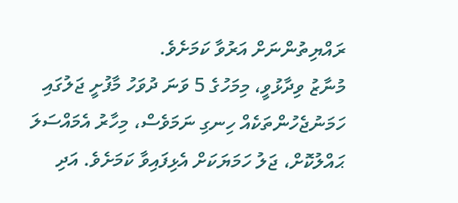ރައްޔިތުންނަށް އަރުވާ ކަމަށެވެ.
މުނާޒު ވިދާޅުވީ، މިމަހުގެ 5 ވަނަ ދުވަހު މާފުށީ ޖަލުގައި ހަމަނުޖެހުންތަކެއް ހިނގި ނަމަވެސް، މިހާރު އެމައްސަލަ ޙައްލުކޮށް، ޖަލު ހަމަޔަކަށް އެޅިފައިވާ ކަމަށެވެ. އަދި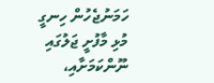ހަމަނުޖެހުން ހިނގީ މުޅި މާފުށީ ޖަލުގައި ނޫންކަމަށާއި،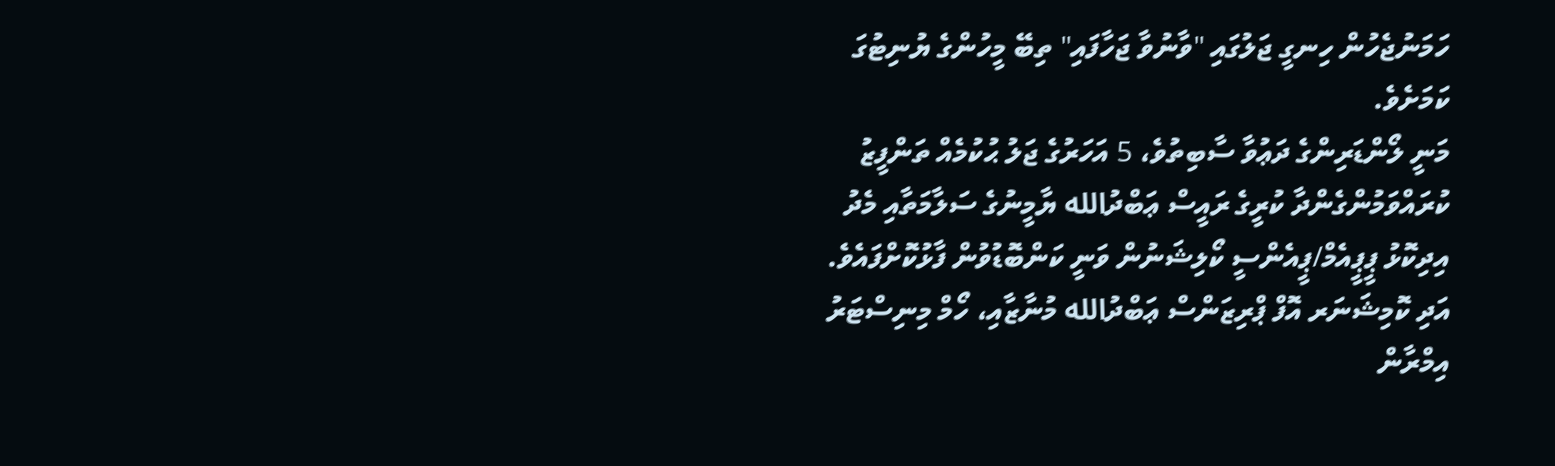ހަމަނުޖެހުން ހިނގީ ޖަލުގައި "ވާނުވާ ޖަހާފައި" ތިބޭ މީހުންގެ ޔުނިޓުގަ ކަމަށެވެ.
މަނީ ލޯންޑަރިންގެ ދަޢުވާ ސާބިތުވެ، 5 އަހަރުގެ ޖަލު ޙުކުމެއް ތަންފީޒު ކުރައްވަމުންގެންދާ ކުރީގެ ރައީސް ޢަބްދުالله ޔާމީނުގެ ސަލާމަތާއި މެދު އިދިކޮޅު ޕީޕީއެމް/ޕީއެންސީ ކޯލިޝަނުން ވަނީ ކަންބޮޑުވުން ފާޅުކޮށްފައެވެ. އަދި ކޮމިޝަނަރ އޮފް ޕްރިޒަންސް ޢަބްދުالله މުނާޒާއި، ހޯމް މިނިސްޓަރު އިމްރާން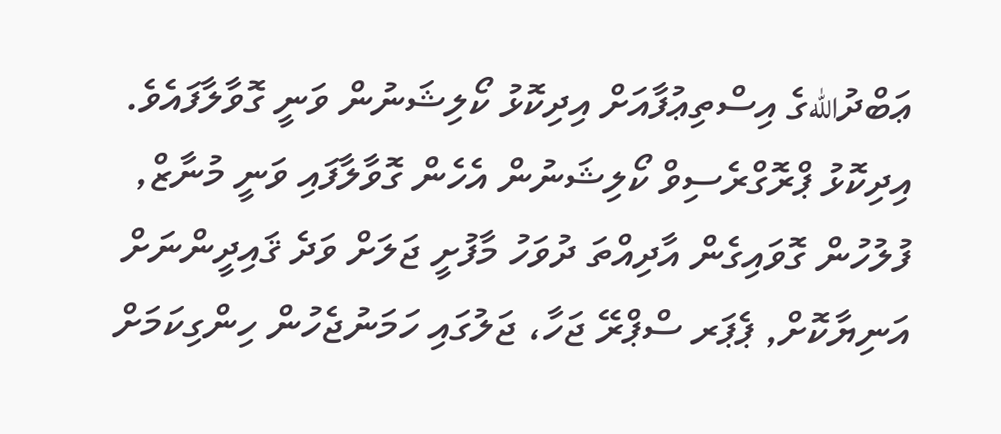ޢަބްދުاللهގެ އިސްތިޢުފާއަށް އިދިކޮޅު ކޯލިޝަނުން ވަނީ ގޮވާލާފައެވެ.
އިދިކޮޅު ޕްރޮގްރެސިވް ކޯލިޝަނުން އެހެން ގޮވާލާފައި ވަނީ މުނާޒް, ފުލުހުން ގޮވައިގެން އާދިއްތަ ދުވަހު މާފުށީ ޖަލަށް ވަދެ ޤައިދީންނަށް އަނިޔާކޮށް, ޕެޕަރ ސްޕްރޭ ޖަހާ، ޖަލުގައި ހަމަނުޖެހުން ހިންގިކަމަށް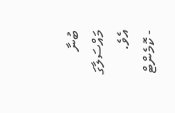ބުނާ މައްސަލާގަ އެވެ.
- ކޮމެންޓް